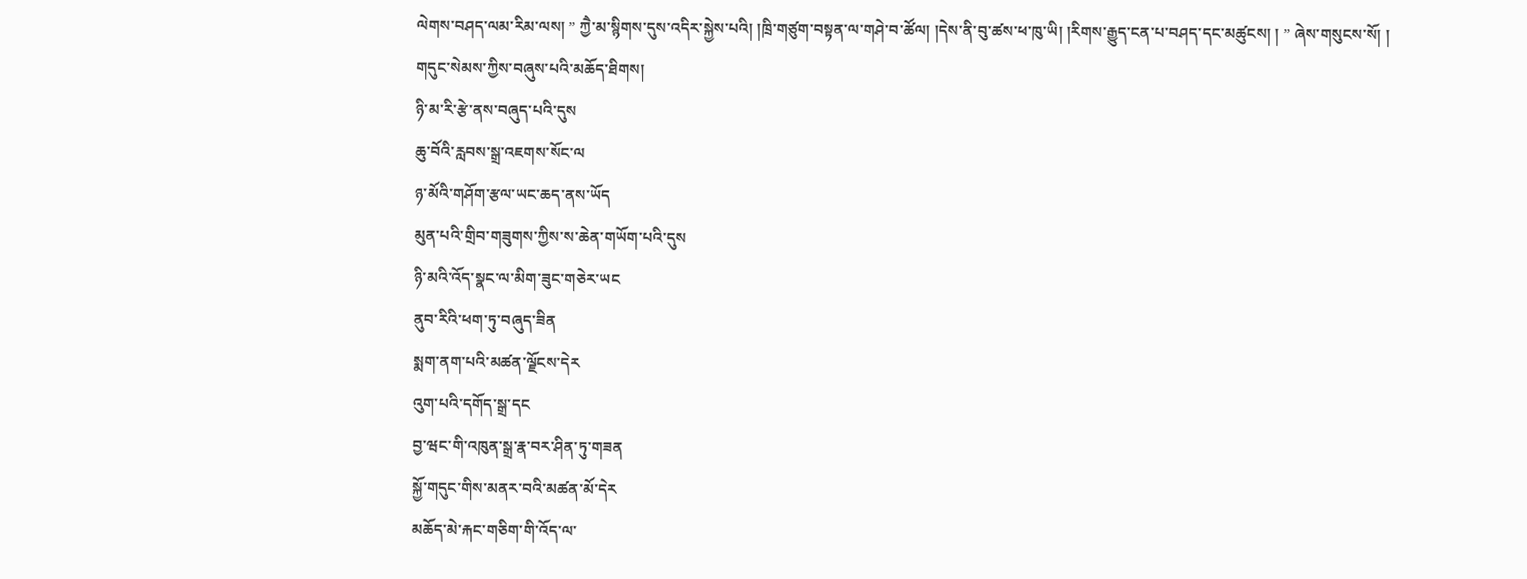ལེགས་བཤད་ལམ་རིམ་ལས། ” ཀྱཻ་མ་སྙིགས་དུས་འདིར་སྐྱེས་པའི། །ཁྲི་གཙུག་བསྟན་ལ་གཤེ་བ་ཚོལ། །དེས་ནི་བུ་ཚས་ཕ་ཁུ་ཡི། །རིགས་རྒྱུད་ངན་པ་བཤད་དང་མཚུངས། ། ” ཞེས་གསུངས་སོ། །
གདུང་སེམས་ཀྱིས་བཞུས་པའི་མཆོད་ཐིགས།
ཉི་མ་རི་རྩེ་ནས་བཞུད་པའི་དུས
ཆུ་བོའི་རླབས་སྒྲ་འཇགས་སོང་ལ
ཉ་མོའི་གཤོག་རྩལ་ཡང་ཆད་ནས་ཡོད
མུན་པའི་གྲིབ་གཟུགས་ཀྱིས་ས་ཆེན་གཡོག་པའི་དུས
ཉི་མའི་འོད་སྣང་ལ་མིག་ཟུང་གཅེར་ཡང
ནུབ་རིའི་ཕག་ཏུ་བཞུད་ཟིན
སྨག་ནག་པའི་མཚན་ལྗོངས་དེར
འུག་པའི་དགོད་སྒྲ་དང
བྱ་ཝང་གི་འཁུན་སྒྲ་རྣ་བར་ཤིན་ཏུ་གཟན
སྐྱོ་གདུང་གིས་མནར་བའི་མཚན་མོ་དེར
མཆོད་མེ་རྐང་གཅིག་གི་འོད་ལ་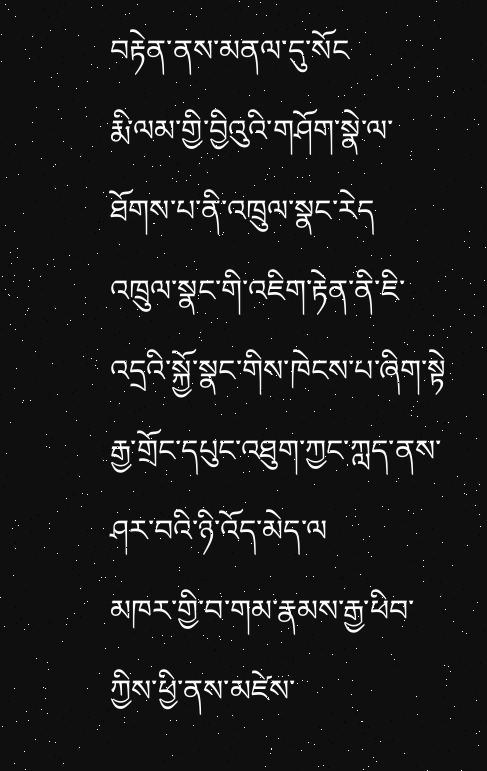བརྟེན་ནས་མནལ་དུ་སོང
རྨི་ལམ་གྱི་བྱིའུའི་གཤོག་སྣེ་ལ་ཐོགས་པ་ནི་འཁྲུལ་སྣང་རེད
འཁྲུལ་སྣང་གི་འཇིག་རྟེན་ནི་ཇི་འདྲའི་སྐྱོ་སྣང་གིས་ཁེངས་པ་ཞིག་སྟེ
རྒྱ་གྲོང་དཔུང་འཐུག་ཀྱང་ཀླད་ནས་ཤར་བའི་ཉི་འོད་མེད་ལ
མཁར་གྱི་བ་གམ་རྣམས་རྒྱ་ཕིབ་ཀྱིས་ཕྱི་ནས་མཛེས་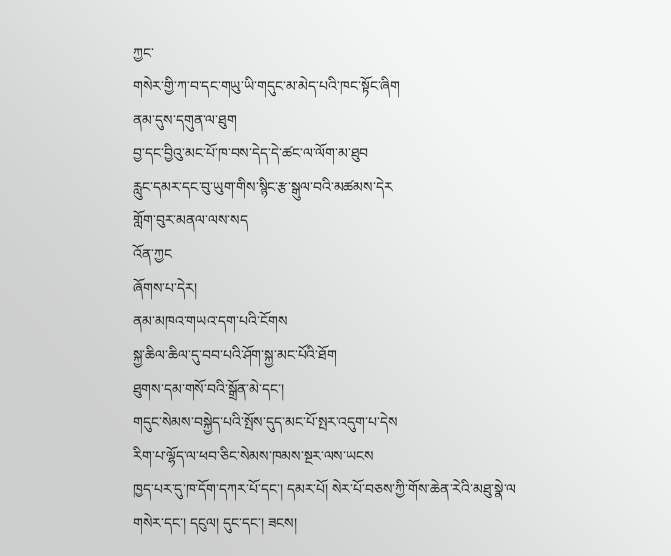ཀྱང་
གསེར་གྱི་ཀ་བ་དང་གཡུ་ཡི་གདུང་མ་མེད་པའི་ཁང་སྟོང་ཞིག
ནམ་དུས་དགུན་ལ་ཐུག
བྱ་དང་བྱིའུ་མང་པོ་ཁ་བས་དེད་དེ་ཚང་ལ་ལོག་མ་ཐུབ
རླུང་དམར་དང་བུ་ཡུག་གིས་སྙིང་རྩ་སྒུལ་བའི་མཚམས་དེར
གློག་བུར་མནལ་ལས་སད
འོན་ཀྱང
ཞོགས་པ་དེར།
ནམ་མཁའ་གཡའ་དག་པའི་ངོགས
སྐྱ་ཆིལ་ཆིལ་དུ་བབ་པའི་ཤོག་སྐྱ་མང་པོའི་ཐོག
ཐུགས་དམ་གསོ་བའི་སྒྲོན་མེ་དང་།
གདུང་སེམས་བསྐྱེད་པའི་སྤོས་དུད་མང་པོ་སྤར་འདུག་པ་དེས
རིག་པ་ལྷོད་ལ་ཕབ་ཅིང་སེམས་ཁམས་སྔར་ལས་ཡངས
ཁྱད་པར་དུ་ཁ་དོག་དཀར་པོ་དང་། དམར་པོ། སེར་པོ་བཅས་ཀྱི་གོས་ཆེན་རེའི་མཐུ་སྣེ་ལ
གསེར་དང་། དངུལ། དུང་དང་། ཟངས།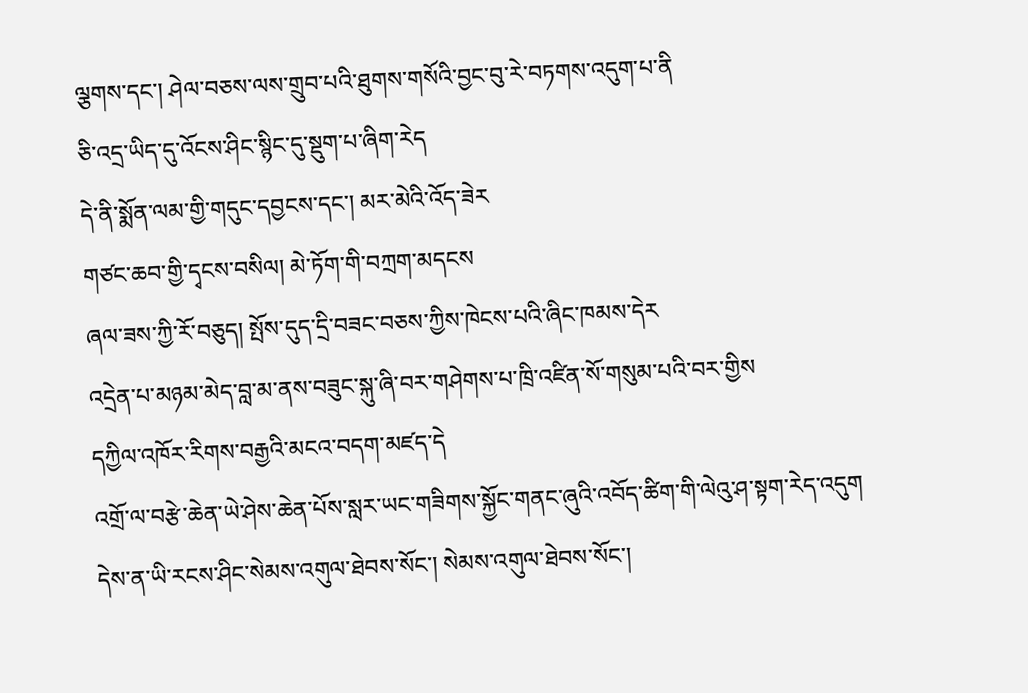ལྕགས་དང་། ཤེལ་བཅས་ལས་གྲུབ་པའི་ཐུགས་གསོའི་བྱང་བུ་རེ་བཏགས་འདུག་པ་ནི
ཅི་འདྲ་ཡིད་དུ་འོངས་ཤིང་སྙིང་དུ་སྡུག་པ་ཞིག་རེད
དེ་ནི་སྨོན་ལམ་གྱི་གདུང་དབྱངས་དང་། མར་མེའི་འོད་ཟེར
གཙང་ཆབ་གྱི་དྭངས་བསིལ། མེ་ཏོག་གི་བཀྲག་མདངས
ཞལ་ཟས་ཀྱི་རོ་བཅུད། སྤོས་དུད་དྲི་བཟང་བཅས་ཀྱིས་ཁེངས་པའི་ཞིང་ཁམས་དེར
འདྲེན་པ་མཉམ་མེད་བླ་མ་ནས་བཟུང་སྐུ་ཞི་བར་གཤེགས་པ་ཁྲི་འཛིན་སོ་གསུམ་པའི་བར་གྱིས
དཀྱིལ་འཁོར་རིགས་བརྒྱའི་མངའ་བདག་མཛད་དེ
འགྲོ་ལ་བརྩེ་ཆེན་ཡེ་ཤེས་ཆེན་པོས་སླར་ཡང་གཟིགས་སྐྱོང་གནང་ཞུའི་འབོད་ཚིག་གི་ལེའུ་ཤ་སྟག་རེད་འདུག
དེས་ན་ཡི་རངས་ཤིང་སེམས་འགུལ་ཐེབས་སོང་། སེམས་འགུལ་ཐེབས་སོང་།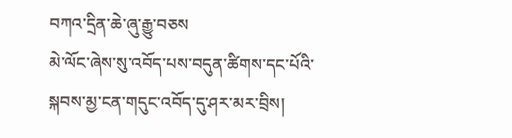བཀའ་དྲིན་ཆེ་ཞུ་རྒྱུ་བཅས
མེ་ལོང་ཞེས་སུ་འབོད་པས་བདུན་ཚིགས་དང་པོའི་སྐབས་མྱ་ངན་གདུང་འབོད་དུ་ཤར་མར་བྲིས།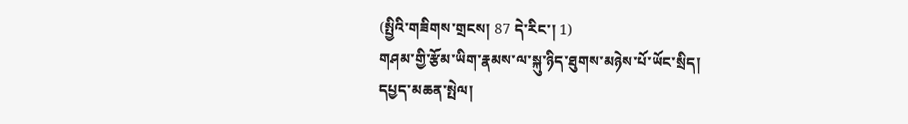(སྤྱིའི་གཟིགས་གྲངས། 87 དེ་རིང་། 1)
གཤམ་གྱི་རྩོམ་ཡིག་རྣམས་ལ་སྐུ་ཉིད་ཐུགས་མཉེས་པོ་ཡོང་སྲིད།
དཔྱད་མཆན་སྤེལ།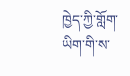ཁྱེད་ཀྱི་གློག་ཡིག་གི་ས་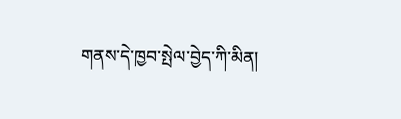གནས་དེ་ཁྱབ་སྤེལ་བྱེད་ཀི་མིན།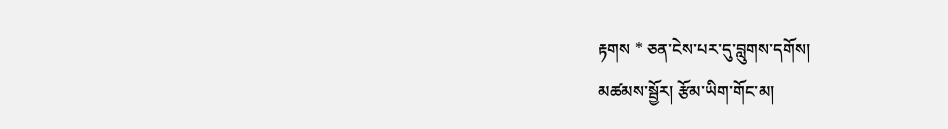རྟགས * ཅན་ངེས་པར་དུ་བླུགས་དགོས།
མཚམས་སྦྱོར། རྩོམ་ཡིག་གོང་མ།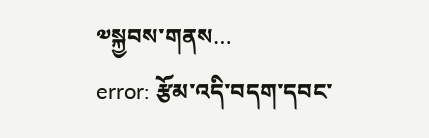༧སྐྱབས་གནས…
error: རྩོམ་འདི་བདག་དབང་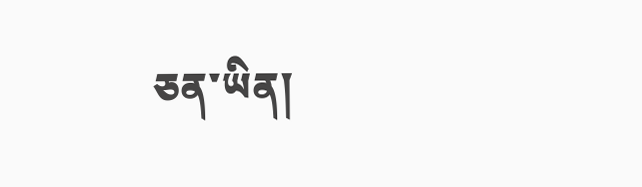ཅན་ཡིན།